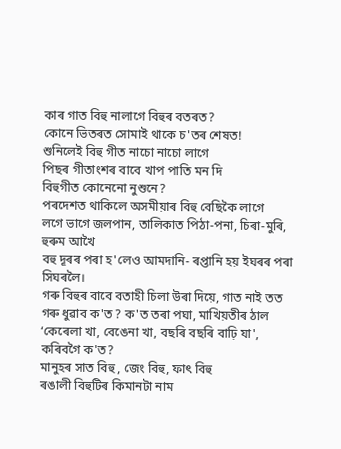কাৰ গাত বিহু নালাগে বিহুৰ বতৰত?
কোনে ভিতৰত সোমাই থাকে চ'তৰ শেষত!
শুনিলেই বিহু গীত নাচো নাচো লাগে
পিছৰ গীতাংশৰ বাবে খাপ পাতি মন দি
বিহুগীত কোনেনো নুশুনে?
পৰদেশত থাকিলে অসমীয়াৰ বিহু বেছিকৈ লাগে
লগে ভাগে জলপান, তালিকাত পিঠা-পনা, চিৰা-মুৰি, হুৰুম আখৈ
বহু দূৰৰ পৰা হ'লেও আমদানি- ৰপ্তানি হয় ইঘৰৰ পৰা সিঘৰলৈ।
গৰু বিহুৰ বাবে বতাহী চিলা উৰা দিয়ে, গাত নাই তত
গৰু ধুৱাব ক'ত ? ক'ত তৰা পঘা, মাখিয়তীৰ ঠাল
‘কেৰেলা খা, বেঙেনা খা, বছৰি বছৰি বাঢ়ি যা', কৰিবগৈ ক'ত?
মানুহৰ সাত বিহু , জেং বিহু, ফাৎ বিহু
ৰঙালী বিহুটিৰ কিমানটা নাম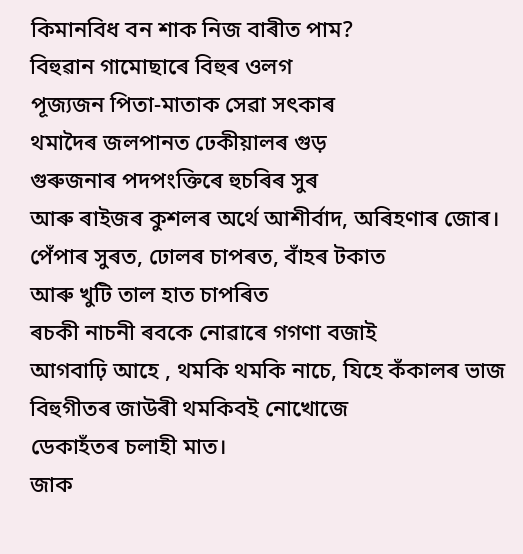কিমানবিধ বন শাক নিজ বাৰীত পাম?
বিহুৱান গামোছাৰে বিহুৰ ওলগ
পূজ্যজন পিতা-মাতাক সেৱা সৎকাৰ
থমাদৈৰ জলপানত ঢেকীয়ালৰ গুড়
গুৰুজনাৰ পদপংক্তিৰে হুচৰিৰ সুৰ
আৰু ৰাইজৰ কুশলৰ অৰ্থে আশীৰ্বাদ, অৰিহণাৰ জোৰ।
পেঁপাৰ সুৰত, ঢোলৰ চাপৰত, বাঁহৰ টকাত
আৰু খুটি তাল হাত চাপৰিত
ৰচকী নাচনী ৰবকে নোৱাৰে গগণা বজাই
আগবাঢ়ি আহে , থমকি থমকি নাচে, যিহে কঁকালৰ ভাজ
বিহুগীতৰ জাউৰী থমকিবই নোখোজে
ডেকাহঁতৰ চলাহী মাত।
জাক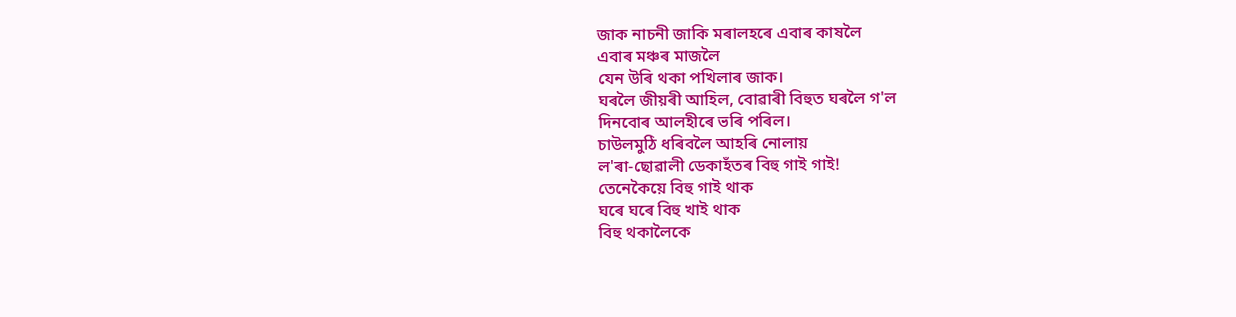জাক নাচনী জাকি মৰালহৰে এবাৰ কাষলৈ
এবাৰ মঞ্চৰ মাজলৈ
যেন উৰি থকা পখিলাৰ জাক।
ঘৰলৈ জীয়ৰী আহিল, বোৱাৰী বিহুত ঘৰলৈ গ'ল
দিনবোৰ আলহীৰে ভৰি পৰিল।
চাউলমুঠি ধৰিবলৈ আহৰি নোলায়
ল'ৰা-ছোৱালী ডেকাহঁতৰ বিহু গাই গাই!
তেনেকৈয়ে বিহু গাই থাক
ঘৰে ঘৰে বিহু খাই থাক
বিহু থকালৈকে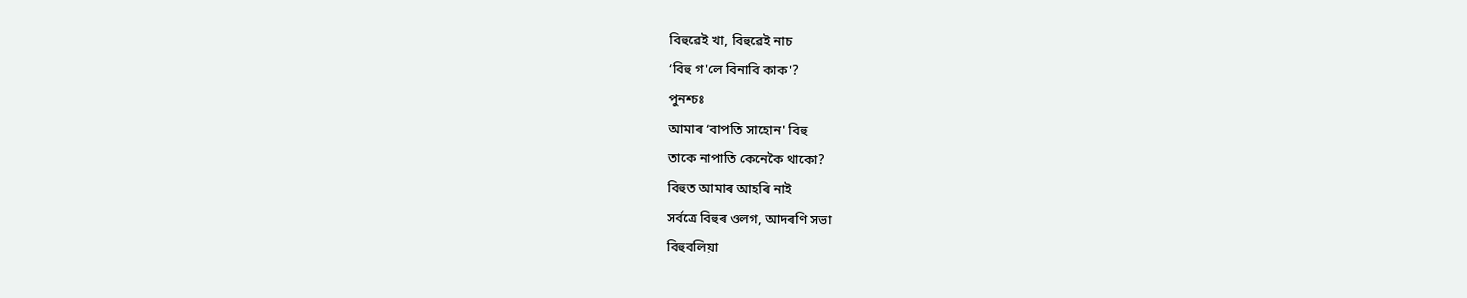বিহুৱেই খা, বিহুৱেই নাচ
‘বিহু গ'লে বিনাবি কাক'?
পুনশ্চঃ
আমাৰ ‘বাপতি সাহোন' বিহু
তাকে নাপাতি কেনেকৈ থাকো?
বিহুত আমাৰ আহৰি নাই
সৰ্বত্ৰে বিহুৰ ওলগ, আদৰণি সভা
বিহুবলিয়া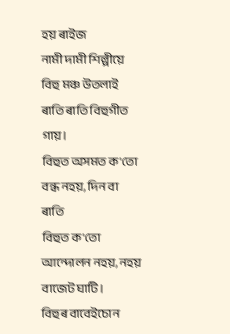হয় ৰাইজ
নামী দামী শিল্পীয়ে বিহু মঞ্চ উতলাই
ৰাতি ৰাতি বিহুগীত গায়।
বিহুত অসমত ক'তো বন্ধ নহয়, দিন বা ৰাতি
বিহুত ক'তো আন্দোলন নহয়, নহয় বাজেট ঘাটি।
বিহুৰ বাবেইচোন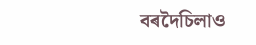বৰদৈচিলাও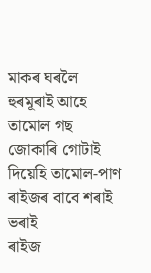মাকৰ ঘৰলৈ হুৰমূৰাই আহে
তামোল গছ জোকাৰি গোটাই দিয়েহি তামোল-পাণ
ৰাইজৰ বাবে শৰাই ভৰাই
ৰাইজ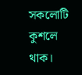সকলোটি কুশলে থাক।